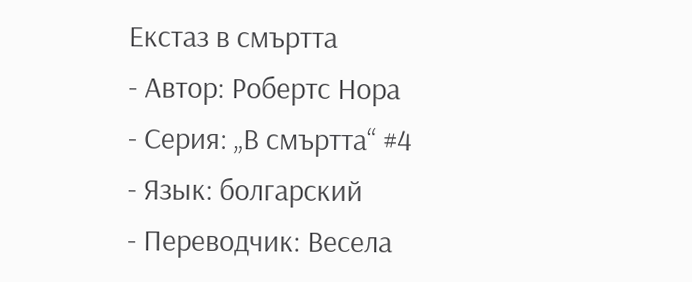Екстаз в смъртта
- Автор: Робертс Нора
- Серия: „В смъртта“ #4
- Язык: болгарский
- Переводчик: Весела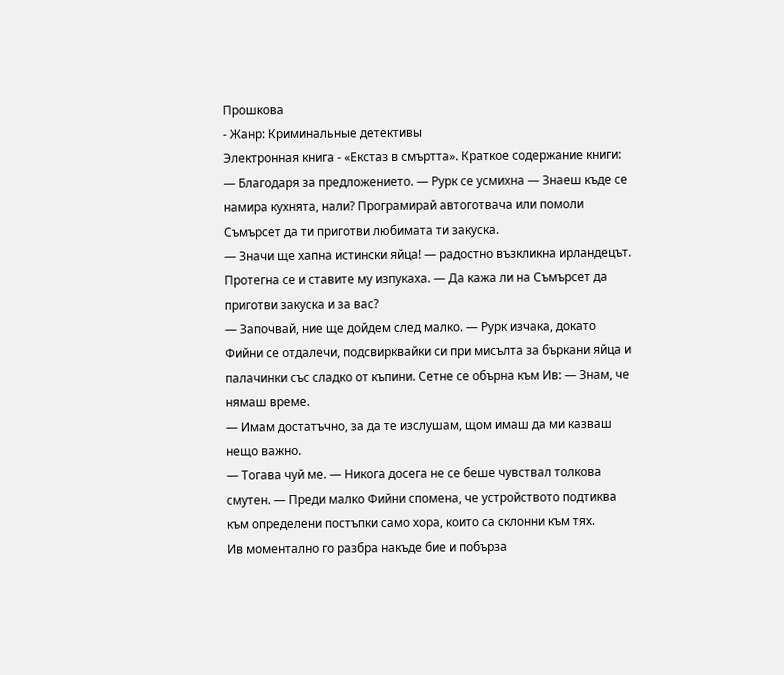Прошкова
- Жанр: Криминальные детективы
Электронная книга - «Екстаз в смъртта». Краткое содержание книги:
— Благодаря за предложението. — Рурк се усмихна — Знаеш къде се намира кухнята, нали? Програмирай автоготвача или помоли Съмърсет да ти приготви любимата ти закуска.
— Значи ще хапна истински яйца! — радостно възкликна ирландецът. Протегна се и ставите му изпукаха. — Да кажа ли на Съмърсет да приготви закуска и за вас?
— Започвай, ние ще дойдем след малко. — Рурк изчака, докато Фийни се отдалечи, подсвирквайки си при мисълта за бъркани яйца и палачинки със сладко от къпини. Сетне се обърна към Ив: — Знам, че нямаш време.
— Имам достатъчно, за да те изслушам, щом имаш да ми казваш нещо важно.
— Тогава чуй ме. — Никога досега не се беше чувствал толкова смутен. — Преди малко Фийни спомена, че устройството подтиква към определени постъпки само хора, които са склонни към тях.
Ив моментално го разбра накъде бие и побърза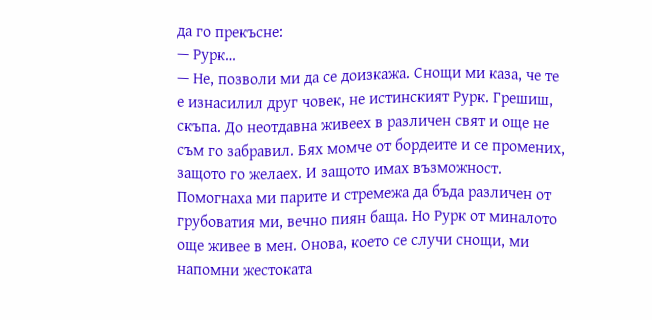да го прекъсне:
— Рурк…
— Не, позволи ми да се доизкажа. Снощи ми каза, че те е изнасилил друг човек, не истинският Рурк. Грешиш, скъпа. До неотдавна живеех в различен свят и още не съм го забравил. Бях момче от бордеите и се промених, защото го желаех. И защото имах възможност. Помогнаха ми парите и стремежа да бъда различен от грубоватия ми, вечно пиян баща. Но Рурк от миналото още живее в мен. Онова, което се случи снощи, ми напомни жестоката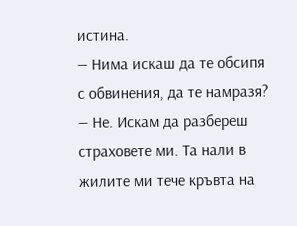истина.
— Нима искаш да те обсипя с обвинения, да те намразя?
— Не. Искам да разбереш страховете ми. Та нали в жилите ми тече кръвта на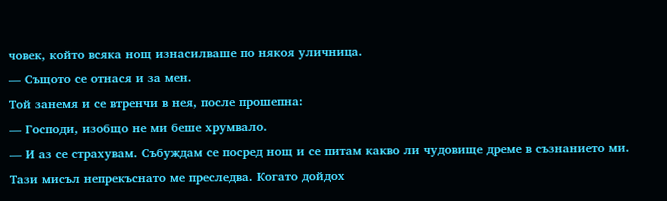човек, който всяка нощ изнасилваше по някоя уличница.
— Същото се отнася и за мен.
Той занемя и се втренчи в нея, после прошепна:
— Господи, изобщо не ми беше хрумвало.
— И аз се страхувам. Събуждам се посред нощ и се питам какво ли чудовище дреме в съзнанието ми. Тази мисъл непрекъснато ме преследва. Когато дойдох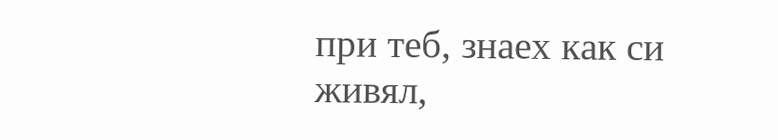при теб, знаех как си живял,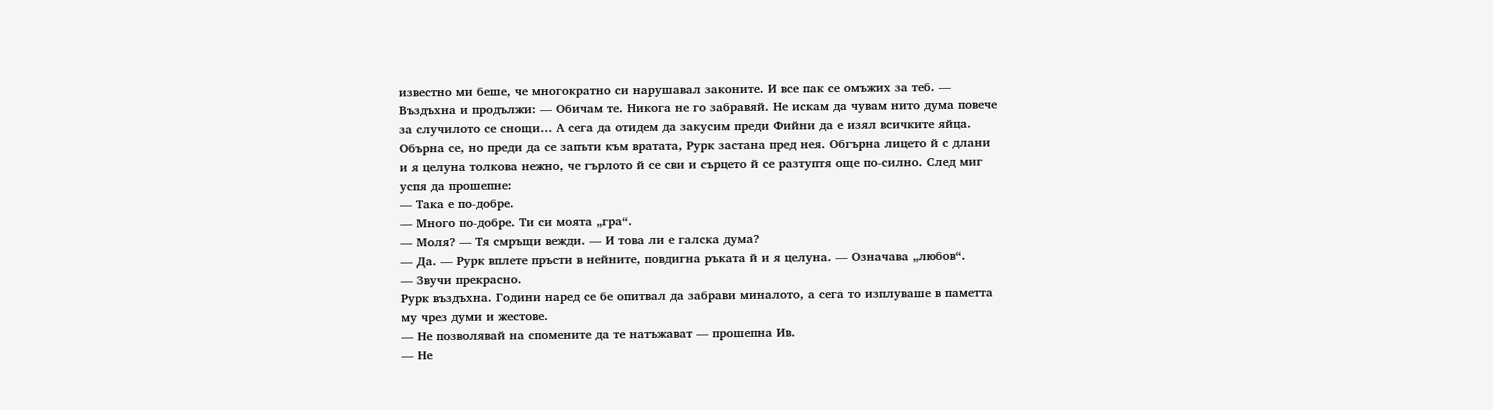известно ми беше, че многократно си нарушавал законите. И все пак се омъжих за теб. — Въздъхна и продължи: — Обичам те. Никога не го забравяй. Не искам да чувам нито дума повече за случилото се снощи… А сега да отидем да закусим преди Фийни да е изял всичките яйца.
Обърна се, но преди да се запъти към вратата, Рурк застана пред нея. Обгърна лицето й с длани и я целуна толкова нежно, че гърлото й се сви и сърцето й се разтуптя още по-силно. След миг успя да прошепне:
— Така е по-добре.
— Много по-добре. Ти си моята „гра“.
— Моля? — Тя смръщи вежди. — И това ли е галска дума?
— Да. — Рурк вплете пръсти в нейните, повдигна ръката й и я целуна. — Означава „любов“.
— Звучи прекрасно.
Рурк въздъхна. Години наред се бе опитвал да забрави миналото, а сега то изплуваше в паметта му чрез думи и жестове.
— Не позволявай на спомените да те натъжават — прошепна Ив.
— Не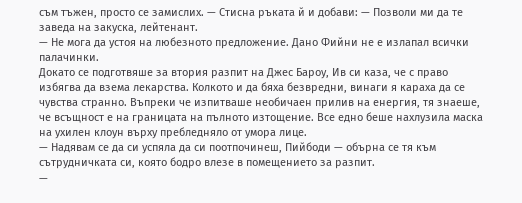съм тъжен, просто се замислих. — Стисна ръката й и добави: — Позволи ми да те заведа на закуска, лейтенант.
— Не мога да устоя на любезното предложение. Дано Фийни не е излапал всички палачинки.
Докато се подготвяше за втория разпит на Джес Бароу, Ив си каза, че с право избягва да взема лекарства. Колкото и да бяха безвредни, винаги я караха да се чувства странно. Въпреки че изпитваше необичаен прилив на енергия, тя знаеше, че всъщност е на границата на пълното изтощение. Все едно беше нахлузила маска на ухилен клоун върху пребледняло от умора лице.
— Надявам се да си успяла да си поотпочинеш, Пийбоди — обърна се тя към сътрудничката си, която бодро влезе в помещението за разпит.
—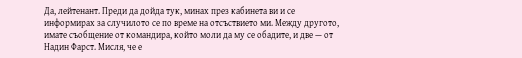Да, лейтенант. Преди да дойда тук, минах през кабинета ви и се информирах за случилото се по време на отсъствието ми. Между другото, имате съобщение от командира, който моли да му се обадите, и две — от Надин Фарст. Мисля, че е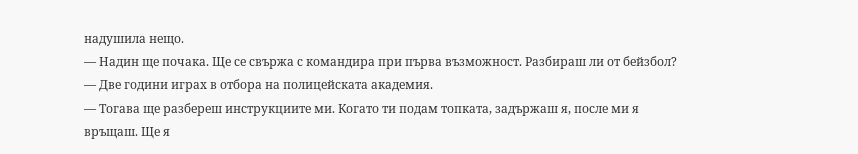надушила нещо.
— Надин ще почака. Ще се свържа с командира при първа възможност. Разбираш ли от бейзбол?
— Две години играх в отбора на полицейската академия.
— Тогава ще разбереш инструкциите ми. Когато ти подам топката, задържаш я, после ми я връщаш. Ще я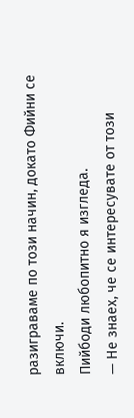разиграваме по този начин, докато Фийни се включи.
Пийбоди любопитно я изгледа.
— Не знаех, че се интересувате от този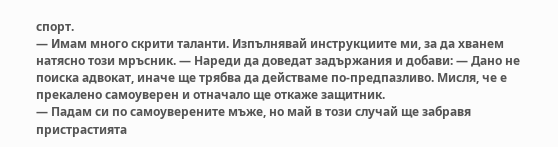спорт.
— Имам много скрити таланти. Изпълнявай инструкциите ми, за да хванем натясно този мръсник. — Нареди да доведат задържания и добави: — Дано не поиска адвокат, иначе ще трябва да действаме по-предпазливо. Мисля, че е прекалено самоуверен и отначало ще откаже защитник.
— Падам си по самоуверените мъже, но май в този случай ще забравя пристрастията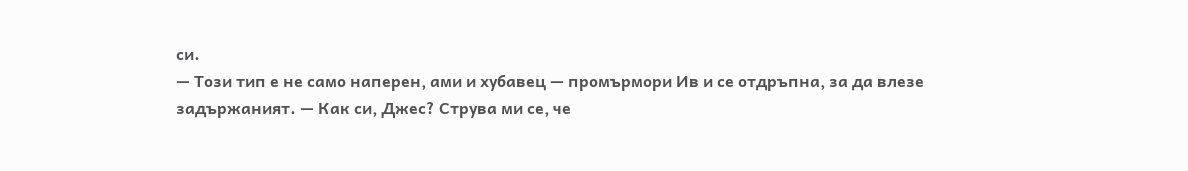си.
— Този тип е не само наперен, ами и хубавец — промърмори Ив и се отдръпна, за да влезе задържаният. — Как си, Джес? Струва ми се, че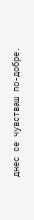днес се чувстваш по-добре.